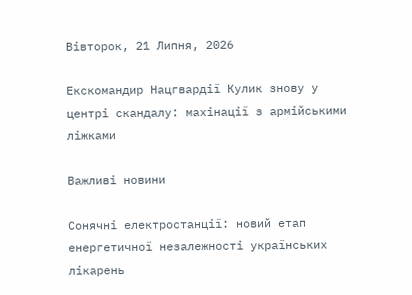Вівторок, 21 Липня, 2026

Екскомандир Нацгвардії Кулик знову у центрі скандалу: махінації з армійськими ліжками

Важливі новини

Сонячні електростанції: новий етап енергетичної незалежності українських лікарень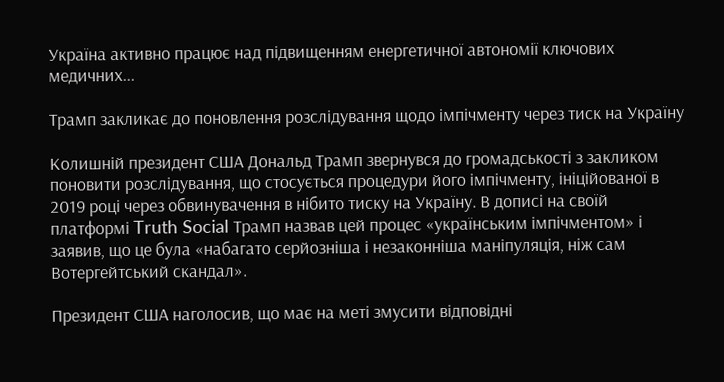Україна активно працює над підвищенням енергетичної автономії ключових медичних...

Трамп закликає до поновлення розслідування щодо імпічменту через тиск на Україну

Колишній президент США Дональд Трамп звернувся до громадськості з закликом поновити розслідування, що стосується процедури його імпічменту, ініційованої в 2019 році через обвинувачення в нібито тиску на Україну. В дописі на своїй платформі Truth Social Трамп назвав цей процес «українським імпічментом» і заявив, що це була «набагато серйозніша і незаконніша маніпуляція, ніж сам Вотергейтський скандал».

Президент США наголосив, що має на меті змусити відповідні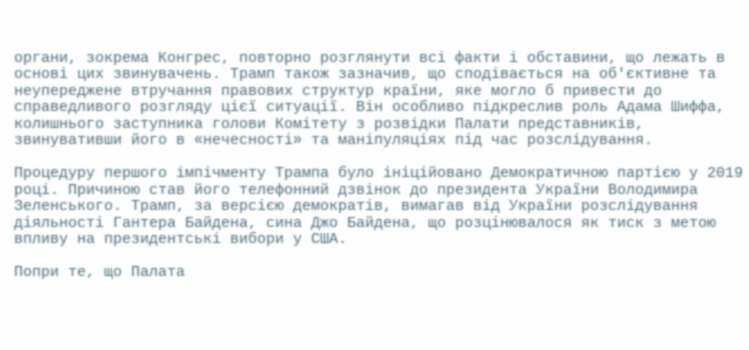органи, зокрема Конгрес, повторно розглянути всі факти і обставини, що лежать в основі цих звинувачень. Трамп також зазначив, що сподівається на об'єктивне та неупереджене втручання правових структур країни, яке могло б привести до справедливого розгляду цієї ситуації. Він особливо підкреслив роль Адама Шиффа, колишнього заступника голови Комітету з розвідки Палати представників, звинувативши його в «нечесності» та маніпуляціях під час розслідування.

Процедуру першого імпічменту Трампа було ініційовано Демократичною партією у 2019 році. Причиною став його телефонний дзвінок до президента України Володимира Зеленського. Трамп, за версією демократів, вимагав від України розслідування діяльності Гантера Байдена, сина Джо Байдена, що розцінювалося як тиск з метою впливу на президентські вибори у США.

Попри те, що Палата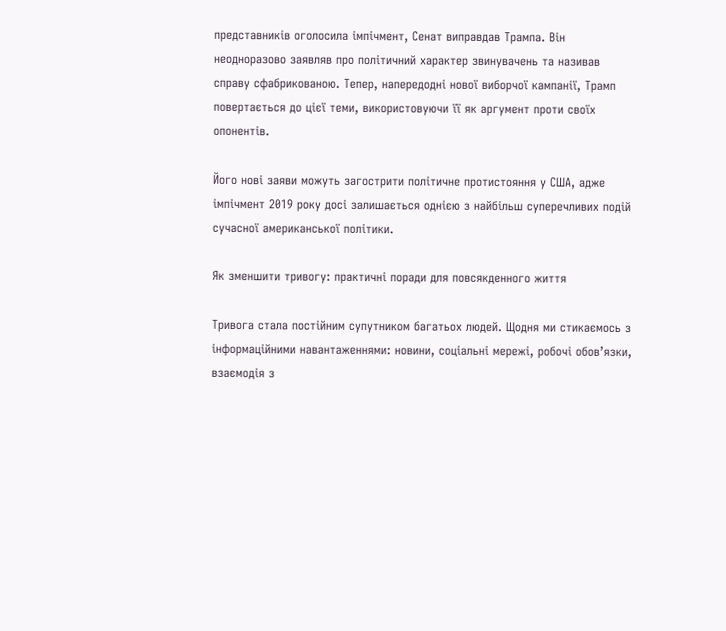представників оголосила імпічмент, Сенат виправдав Трампа. Він неодноразово заявляв про політичний характер звинувачень та називав справу сфабрикованою. Тепер, напередодні нової виборчої кампанії, Трамп повертається до цієї теми, використовуючи її як аргумент проти своїх опонентів.

Його нові заяви можуть загострити політичне протистояння у США, адже імпічмент 2019 року досі залишається однією з найбільш суперечливих подій сучасної американської політики.

Як зменшити тривогу: практичні поради для повсякденного життя

Тривога стала постійним супутником багатьох людей. Щодня ми стикаємось з інформаційними навантаженнями: новини, соціальні мережі, робочі обов’язки, взаємодія з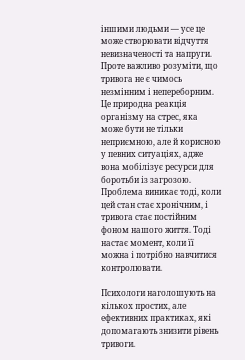іншими людьми — усе це може створювати відчуття невизначеності та напруги. Проте важливо розуміти, що тривога не є чимось незмінним і непереборним. Це природна реакція організму на стрес, яка може бути не тільки неприємною, але й корисною у певних ситуаціях, адже вона мобілізує ресурси для боротьби із загрозою. Проблема виникає тоді, коли цей стан стає хронічним, і тривога стає постійним фоном нашого життя. Тоді настає момент, коли її можна і потрібно навчитися контролювати.

Психологи наголошують на кількох простих, але ефективних практиках, які допомагають знизити рівень тривоги.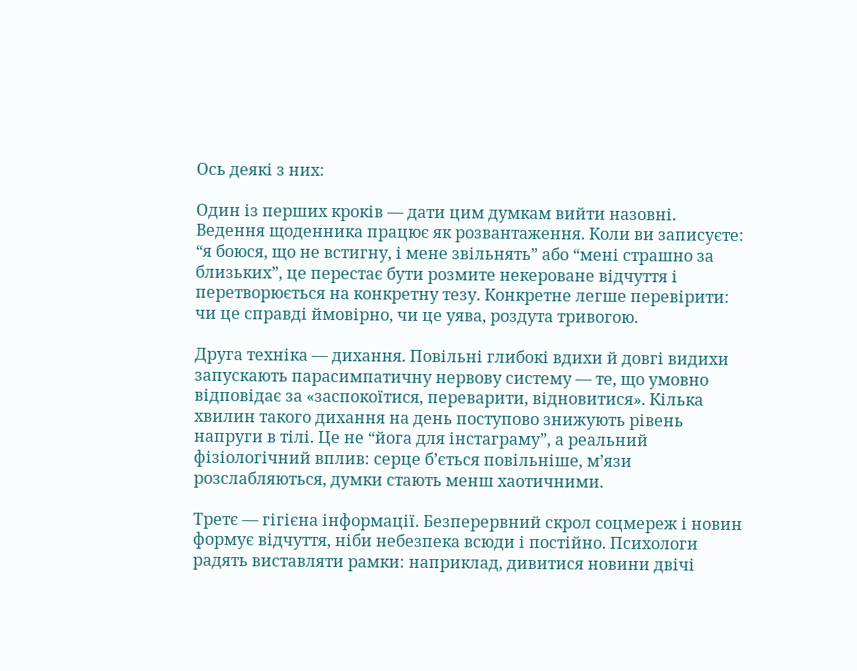Ось деякі з них:

Один із перших кроків — дати цим думкам вийти назовні. Ведення щоденника працює як розвантаження. Коли ви записуєте: “я боюся, що не встигну, і мене звільнять” або “мені страшно за близьких”, це перестає бути розмите некероване відчуття і перетворюється на конкретну тезу. Конкретне легше перевірити: чи це справді ймовірно, чи це уява, роздута тривогою.

Друга техніка — дихання. Повільні глибокі вдихи й довгі видихи запускають парасимпатичну нервову систему — те, що умовно відповідає за «заспокоїтися, переварити, відновитися». Кілька хвилин такого дихання на день поступово знижують рівень напруги в тілі. Це не “йога для інстаграму”, а реальний фізіологічний вплив: серце б’ється повільніше, м’язи розслабляються, думки стають менш хаотичними.

Третє — гігієна інформації. Безперервний скрол соцмереж і новин формує відчуття, ніби небезпека всюди і постійно. Психологи радять виставляти рамки: наприклад, дивитися новини двічі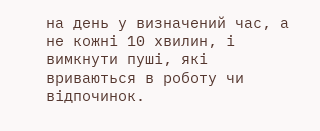на день у визначений час, а не кожні 10 хвилин, і вимкнути пуші, які вриваються в роботу чи відпочинок.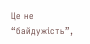Це не “байдужість”,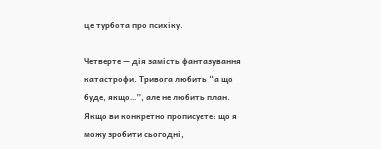це турбота про психіку.

Четверте — дія замість фантазування катастрофи. Тривога любить “а що буде, якщо…”, але не любить план. Якщо ви конкретно прописуєте: що я можу зробити сьогодні,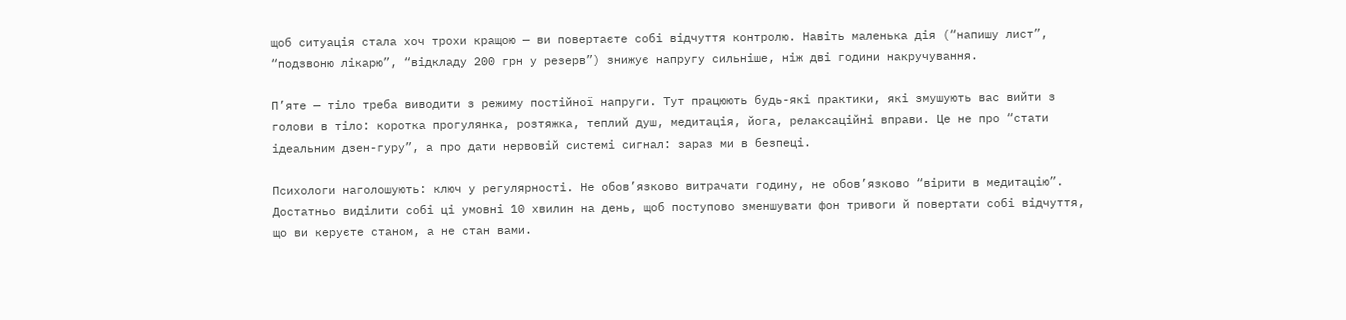щоб ситуація стала хоч трохи кращою — ви повертаєте собі відчуття контролю. Навіть маленька дія (“напишу лист”, “подзвоню лікарю”, “відкладу 200 грн у резерв”) знижує напругу сильніше, ніж дві години накручування.

П’яте — тіло треба виводити з режиму постійної напруги. Тут працюють будь-які практики, які змушують вас вийти з голови в тіло: коротка прогулянка, розтяжка, теплий душ, медитація, йога, релаксаційні вправи. Це не про “стати ідеальним дзен-гуру”, а про дати нервовій системі сигнал: зараз ми в безпеці.

Психологи наголошують: ключ у регулярності. Не обов’язково витрачати годину, не обов’язково “вірити в медитацію”. Достатньо виділити собі ці умовні 10 хвилин на день, щоб поступово зменшувати фон тривоги й повертати собі відчуття, що ви керуєте станом, а не стан вами.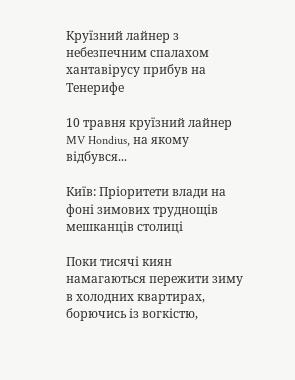Круїзний лайнер з небезпечним спалахом хантавірусу прибув на Тенерифе

10 травня круїзний лайнер MV Hondius, на якому відбувся...

Київ: Пріоритети влади на фоні зимових труднощів мешканців столиці

Поки тисячі киян намагаються пережити зиму в холодних квартирах, борючись із вогкістю,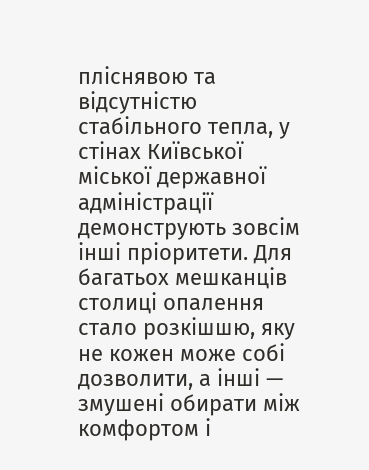пліснявою та відсутністю стабільного тепла, у стінах Київської міської державної адміністрації демонструють зовсім інші пріоритети. Для багатьох мешканців столиці опалення стало розкішшю, яку не кожен може собі дозволити, а інші — змушені обирати між комфортом і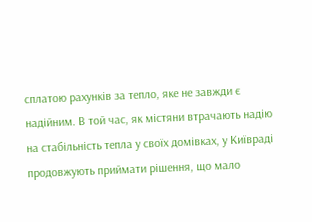сплатою рахунків за тепло, яке не завжди є надійним. В той час, як містяни втрачають надію на стабільність тепла у своїх домівках, у Київраді продовжують приймати рішення, що мало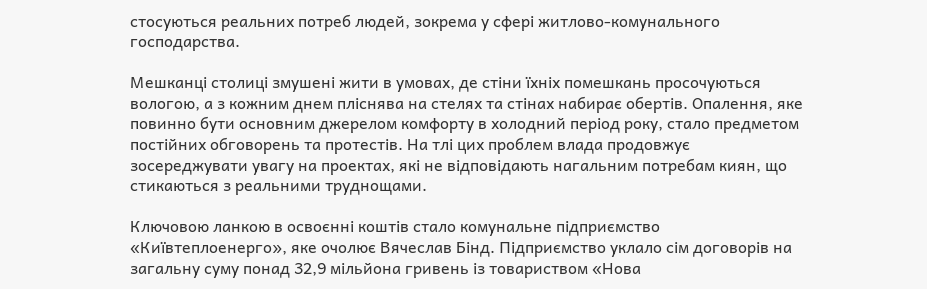стосуються реальних потреб людей, зокрема у сфері житлово-комунального господарства.

Мешканці столиці змушені жити в умовах, де стіни їхніх помешкань просочуються вологою, а з кожним днем пліснява на стелях та стінах набирає обертів. Опалення, яке повинно бути основним джерелом комфорту в холодний період року, стало предметом постійних обговорень та протестів. На тлі цих проблем влада продовжує зосереджувати увагу на проектах, які не відповідають нагальним потребам киян, що стикаються з реальними труднощами.

Ключовою ланкою в освоєнні коштів стало комунальне підприємство «Київтеплоенерго», яке очолює Вячеслав Бінд. Підприємство уклало сім договорів на загальну суму понад 32,9 мільйона гривень із товариством «Нова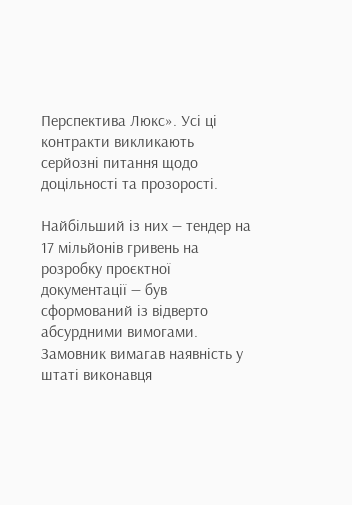Перспектива Люкс». Усі ці контракти викликають серйозні питання щодо доцільності та прозорості.

Найбільший із них — тендер на 17 мільйонів гривень на розробку проєктної документації — був сформований із відверто абсурдними вимогами. Замовник вимагав наявність у штаті виконавця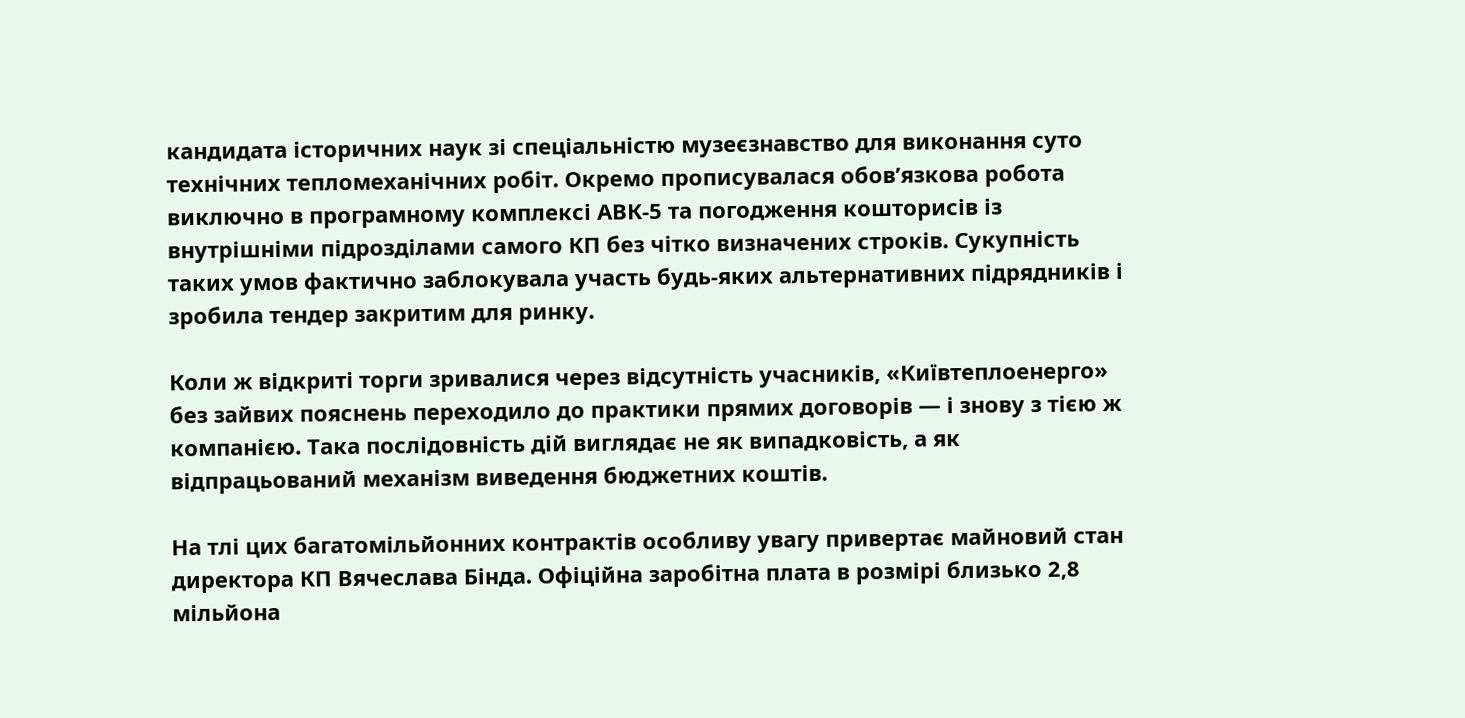кандидата історичних наук зі спеціальністю музеєзнавство для виконання суто технічних тепломеханічних робіт. Окремо прописувалася обов’язкова робота виключно в програмному комплексі АВК-5 та погодження кошторисів із внутрішніми підрозділами самого КП без чітко визначених строків. Сукупність таких умов фактично заблокувала участь будь-яких альтернативних підрядників і зробила тендер закритим для ринку.

Коли ж відкриті торги зривалися через відсутність учасників, «Київтеплоенерго» без зайвих пояснень переходило до практики прямих договорів — і знову з тією ж компанією. Така послідовність дій виглядає не як випадковість, а як відпрацьований механізм виведення бюджетних коштів.

На тлі цих багатомільйонних контрактів особливу увагу привертає майновий стан директора КП Вячеслава Бінда. Офіційна заробітна плата в розмірі близько 2,8 мільйона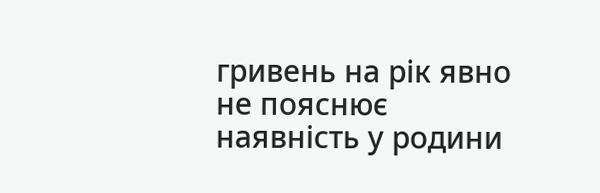гривень на рік явно не пояснює наявність у родини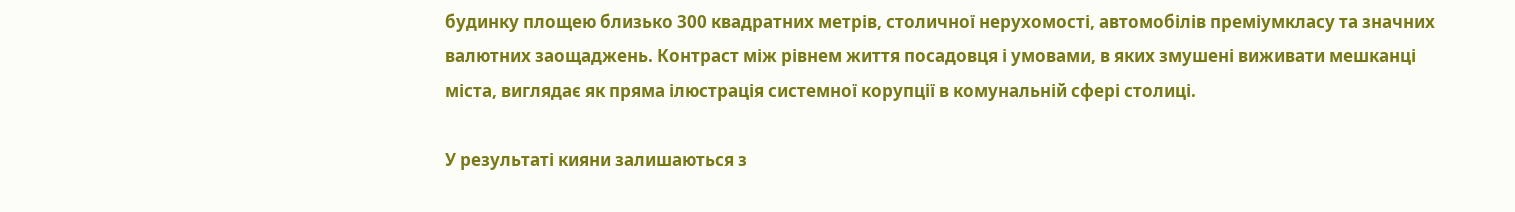будинку площею близько 300 квадратних метрів, столичної нерухомості, автомобілів преміумкласу та значних валютних заощаджень. Контраст між рівнем життя посадовця і умовами, в яких змушені виживати мешканці міста, виглядає як пряма ілюстрація системної корупції в комунальній сфері столиці.

У результаті кияни залишаються з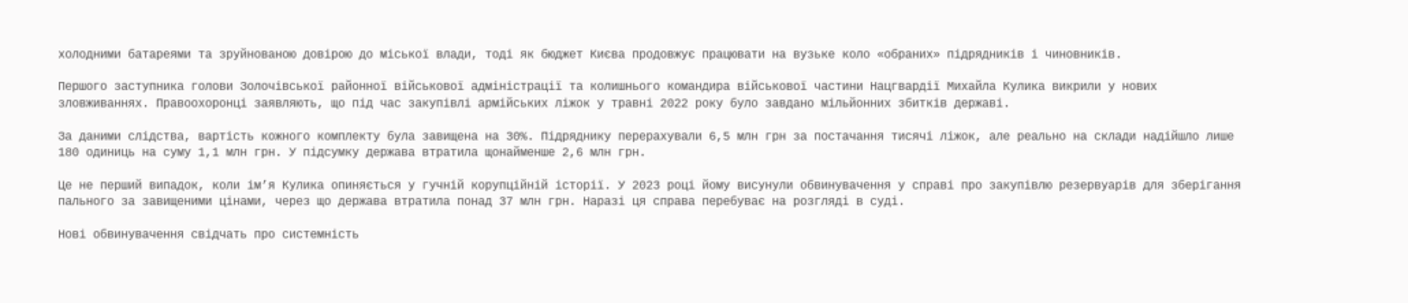холодними батареями та зруйнованою довірою до міської влади, тоді як бюджет Києва продовжує працювати на вузьке коло «обраних» підрядників і чиновників.

Першого заступника голови Золочівської районної військової адміністрації та колишнього командира військової частини Нацгвардії Михайла Кулика викрили у нових зловживаннях. Правоохоронці заявляють, що під час закупівлі армійських ліжок у травні 2022 року було завдано мільйонних збитків державі.

За даними слідства, вартість кожного комплекту була завищена на 30%. Підряднику перерахували 6,5 млн грн за постачання тисячі ліжок, але реально на склади надійшло лише 180 одиниць на суму 1,1 млн грн. У підсумку держава втратила щонайменше 2,6 млн грн.

Це не перший випадок, коли ім’я Кулика опиняється у гучній корупційній історії. У 2023 році йому висунули обвинувачення у справі про закупівлю резервуарів для зберігання пального за завищеними цінами, через що держава втратила понад 37 млн грн. Наразі ця справа перебуває на розгляді в суді.

Нові обвинувачення свідчать про системність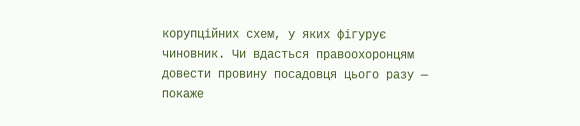корупційних схем, у яких фігурує чиновник. Чи вдасться правоохоронцям довести провину посадовця цього разу — покаже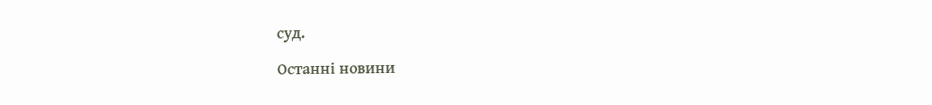суд.

Останні новини